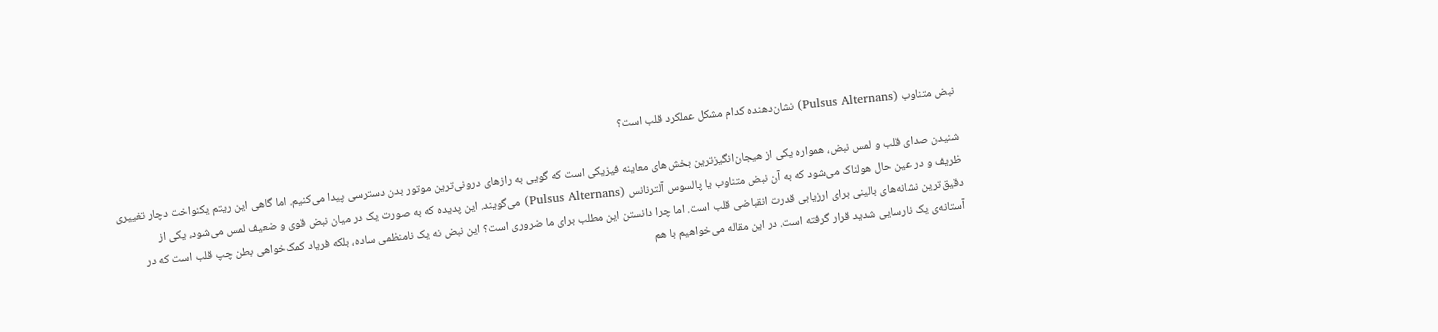نبض متناوب (Pulsus Alternans) نشان‌دهنده کدام مشکل عملکرد قلب است؟

شنیدن صدای قلب و لمس نبض، همواره یکی از هیجان‌انگیزترین بخش‌های معاینه فیزیکی است که گویی به رازهای درونی‌ترین موتور بدن دسترسی پیدا می‌کنیم. اما گاهی این ریتم یکنواخت دچار تغییری ظریف و در عین حال هولناک می‌شود که به آن نبض متناوب یا پالسوس آلترنانس (Pulsus Alternans) می‌گویند. این پدیده که به صورت یک در میان نبض قوی و ضعیف لمس می‌شود، یکی از دقیق‌ترین نشانه‌های بالینی برای ارزیابی قدرت انقباضی قلب است. اما چرا دانستن این مطلب برای ما ضروری است؟ این نبض نه یک نامنظمی ساده، بلکه فریاد کمک‌خواهی بطن چپ قلب است که در آستانه‌ی یک نارسایی شدید قرار گرفته است. در این مقاله می‌خواهیم با هم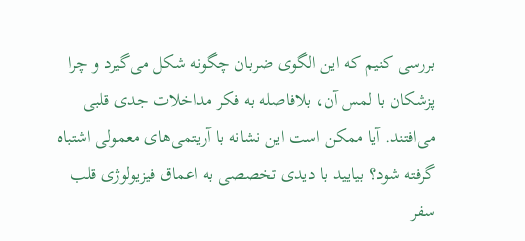بررسی کنیم که این الگوی ضربان چگونه شکل می‌گیرد و چرا پزشکان با لمس آن، بلافاصله به فکر مداخلات جدی قلبی می‌افتند. آیا ممکن است این نشانه با آریتمی‌های معمولی اشتباه گرفته شود؟ بیایید با دیدی تخصصی به اعماق فیزیولوژی قلب سفر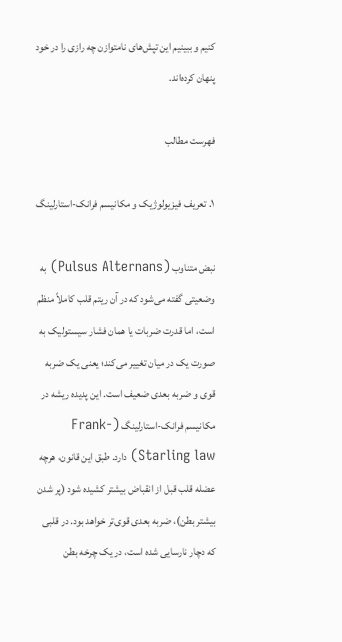کنیم و ببینیم این تپش‌های نامتوازن چه رازی را در خود پنهان کرده‌اند.

فهرست مطالب

۱. تعریف فیزیولوژیک و مکانیسم فرانک-استارلینگ

نبض متناوب (Pulsus Alternans) به وضعیتی گفته می‌شود که در آن ریتم قلب کاملاً منظم است، اما قدرت ضربات یا همان فشار سیستولیک به صورت یک در میان تغییر می‌کند؛ یعنی یک ضربه قوی و ضربه بعدی ضعیف است. این پدیده ریشه در مکانیسم فرانک-استارلینگ (Frank-Starling law) دارد. طبق این قانون، هرچه عضله قلب قبل از انقباض بیشتر کشیده شود (پر شدن بیشتر بطن)، ضربه بعدی قوی‌تر خواهد بود. در قلبی که دچار نارسایی شده است، در یک چرخه بطن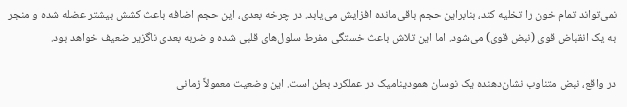نمی‌تواند تمام خون را تخلیه کند، بنابراین حجم باقی‌مانده افزایش می‌یابد. در چرخه بعدی، این حجم اضافه باعث کشش بیشتر عضله شده و منجر به یک انقباض قوی (نبض قوی) می‌شود. اما این تلاش باعث خستگی مفرط سلول‌های قلبی شده و ضربه بعدی ناگزیر ضعیف خواهد بود.

در واقع، نبض متناوب نشان‌دهنده یک نوسان همودینامیک در عملکرد بطن است. این وضعیت معمولاً زمانی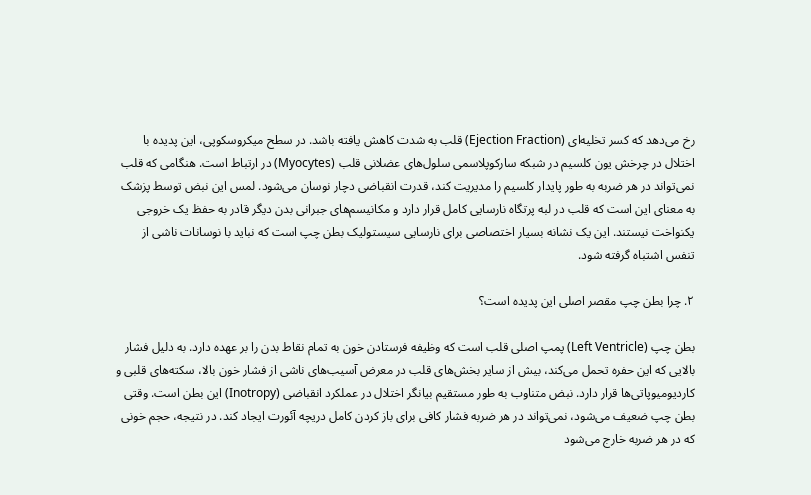رخ می‌دهد که کسر تخلیه‌ای (Ejection Fraction) قلب به شدت کاهش یافته باشد. در سطح میکروسکوپی، این پدیده با اختلال در چرخش یون کلسیم در شبکه سارکوپلاسمی سلول‌های عضلانی قلب (Myocytes) در ارتباط است. هنگامی که قلب نمی‌تواند در هر ضربه به طور پایدار کلسیم را مدیریت کند، قدرت انقباضی دچار نوسان می‌شود. لمس این نبض توسط پزشک به معنای این است که قلب در لبه پرتگاه نارسایی کامل قرار دارد و مکانیسم‌های جبرانی بدن دیگر قادر به حفظ یک خروجی یکنواخت نیستند. این یک نشانه بسیار اختصاصی برای نارسایی سیستولیک بطن چپ است که نباید با نوسانات ناشی از تنفس اشتباه گرفته شود.

۲. چرا بطن چپ مقصر اصلی این پدیده است؟

بطن چپ (Left Ventricle) پمپ اصلی قلب است که وظیفه فرستادن خون به تمام نقاط بدن را بر عهده دارد. به دلیل فشار بالایی که این حفره تحمل می‌کند، بیش از سایر بخش‌های قلب در معرض آسیب‌های ناشی از فشار خون بالا، سکته‌های قلبی و کاردیومیوپاتی‌ها قرار دارد. نبض متناوب به طور مستقیم بیانگر اختلال در عملکرد انقباضی (Inotropy) این بطن است. وقتی بطن چپ ضعیف می‌شود، نمی‌تواند در هر ضربه فشار کافی برای باز کردن کامل دریچه آئورت ایجاد کند. در نتیجه، حجم خونی که در هر ضربه خارج می‌شود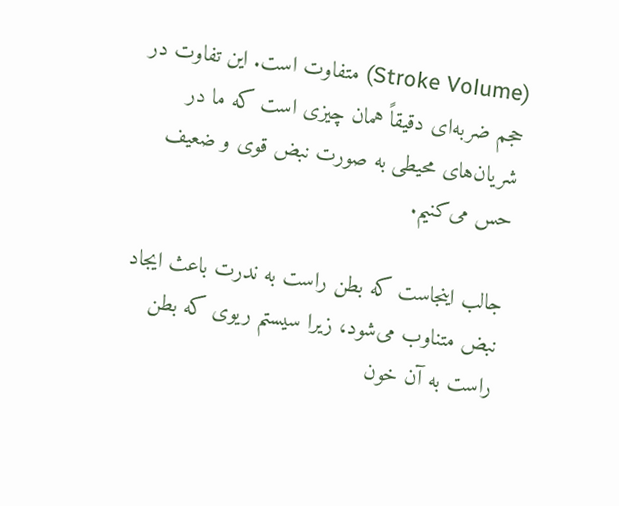(Stroke Volume) متفاوت است. این تفاوت در حجم ضربه‌ای دقیقاً همان چیزی است که ما در شریان‌های محیطی به صورت نبض قوی و ضعیف حس می‌کنیم.

جالب اینجاست که بطن راست به ندرت باعث ایجاد نبض متناوب می‌شود، زیرا سیستم ریوی که بطن راست به آن خون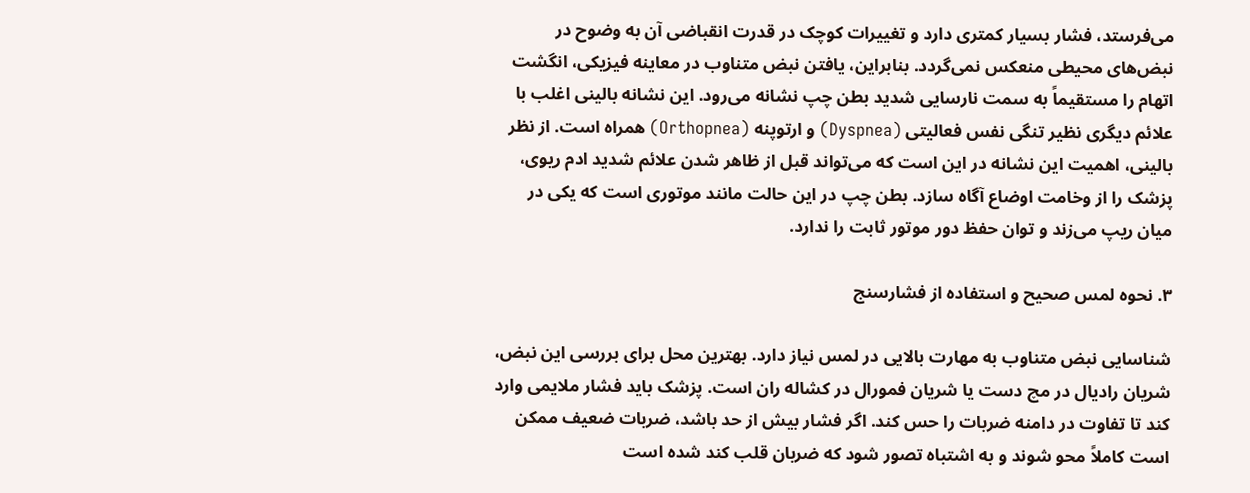می‌فرستد، فشار بسیار کمتری دارد و تغییرات کوچک در قدرت انقباضی آن به وضوح در نبض‌های محیطی منعکس نمی‌گردد. بنابراین، یافتن نبض متناوب در معاینه فیزیکی، انگشت اتهام را مستقیماً به سمت نارسایی شدید بطن چپ نشانه می‌رود. این نشانه بالینی اغلب با علائم دیگری نظیر تنگی نفس فعالیتی (Dyspnea) و ارتوپنه (Orthopnea) همراه است. از نظر بالینی، اهمیت این نشانه در این است که می‌تواند قبل از ظاهر شدن علائم شدید ادم ریوی، پزشک را از وخامت اوضاع آگاه سازد. بطن چپ در این حالت مانند موتوری است که یکی در میان ریپ می‌زند و توان حفظ دور موتور ثابت را ندارد.

۳. نحوه لمس صحیح و استفاده از فشارسنج

شناسایی نبض متناوب به مهارت بالایی در لمس نیاز دارد. بهترین محل برای بررسی این نبض، شریان رادیال در مچ دست یا شریان فمورال در کشاله ران است. پزشک باید فشار ملایمی وارد کند تا تفاوت در دامنه ضربات را حس کند. اگر فشار بیش از حد باشد، ضربات ضعیف ممکن است کاملاً محو شوند و به اشتباه تصور شود که ضربان قلب کند شده است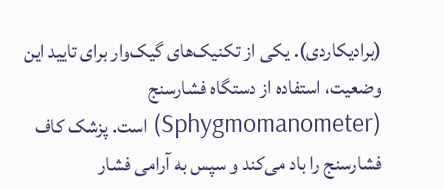(برادیکاردی). یکی از تکنیک‌های گیک‌وار برای تایید این وضعیت، استفاده از دستگاه فشارسنج (Sphygmomanometer) است. پزشک کاف فشارسنج را باد می‌کند و سپس به آرامی فشار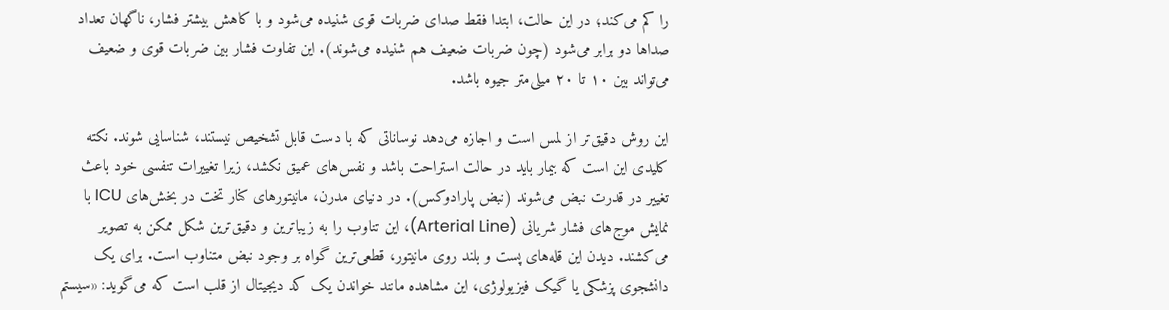را کم می‌کند؛ در این حالت، ابتدا فقط صدای ضربات قوی شنیده می‌شود و با کاهش بیشتر فشار، ناگهان تعداد صداها دو برابر می‌شود (چون ضربات ضعیف هم شنیده می‌شوند). این تفاوت فشار بین ضربات قوی و ضعیف می‌تواند بین ۱۰ تا ۲۰ میلی‌متر جیوه باشد.

این روش دقیق‌تر از لمس است و اجازه می‌دهد نوساناتی که با دست قابل تشخیص نیستند، شناسایی شوند. نکته کلیدی این است که بیمار باید در حالت استراحت باشد و نفس‌های عمیق نکشد، زیرا تغییرات تنفسی خود باعث تغییر در قدرت نبض می‌شوند (نبض پارادوکس). در دنیای مدرن، مانیتورهای کنار تخت در بخش‌های ICU با نمایش موج‌های فشار شریانی (Arterial Line)، این تناوب را به زیباترین و دقیق‌ترین شکل ممکن به تصویر می‌کشند. دیدن این قله‌های پست و بلند روی مانیتور، قطعی‌ترین گواه بر وجود نبض متناوب است. برای یک دانشجوی پزشکی یا گیک فیزیولوژی، این مشاهده مانند خواندن یک کد دیجیتال از قلب است که می‌گوید: «سیستم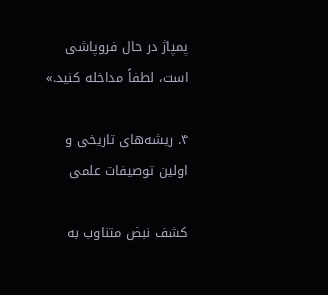پمپاژ در حال فروپاشی است، لطفاً مداخله کنید.»

۴. ریشه‌های تاریخی و اولین توصیفات علمی

کشف نبض متناوب به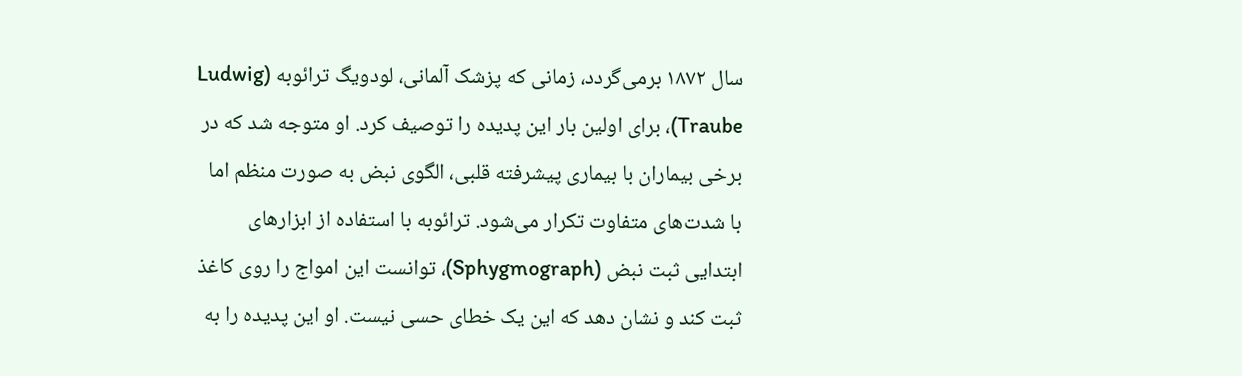سال ۱۸۷۲ برمی‌گردد، زمانی که پزشک آلمانی، لودویگ ترائوبه (Ludwig Traube)، برای اولین بار این پدیده را توصیف کرد. او متوجه شد که در برخی بیماران با بیماری پیشرفته قلبی، الگوی نبض به صورت منظم اما با شدت‌های متفاوت تکرار می‌شود. ترائوبه با استفاده از ابزارهای ابتدایی ثبت نبض (Sphygmograph)، توانست این امواج را روی کاغذ ثبت کند و نشان دهد که این یک خطای حسی نیست. او این پدیده را به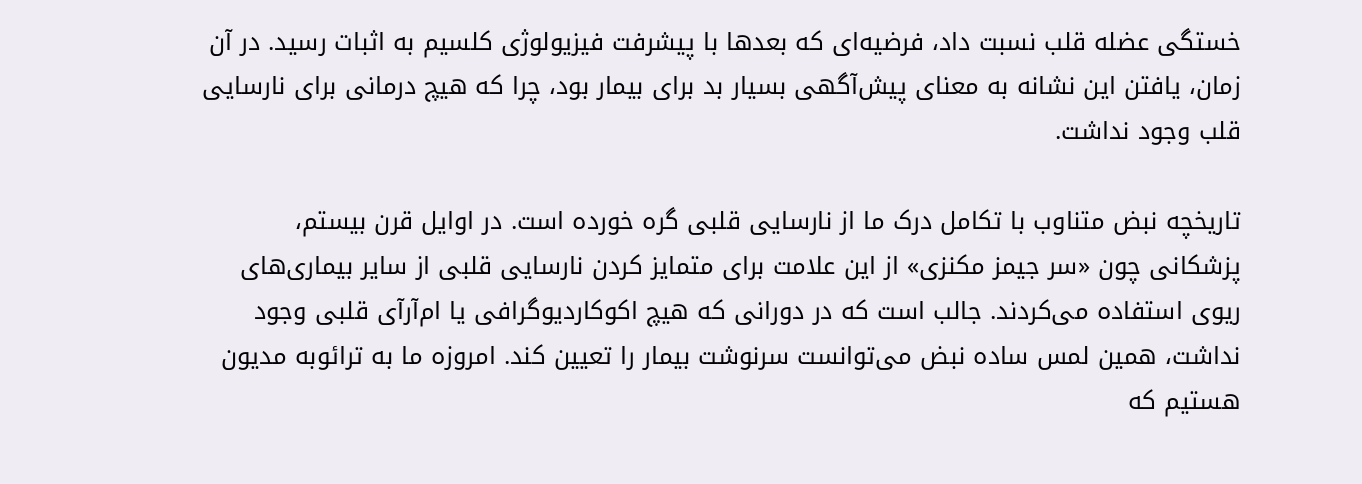خستگی عضله قلب نسبت داد، فرضیه‌ای که بعدها با پیشرفت فیزیولوژی کلسیم به اثبات رسید. در آن زمان، یافتن این نشانه به معنای پیش‌آگهی بسیار بد برای بیمار بود، چرا که هیچ درمانی برای نارسایی قلب وجود نداشت.

تاریخچه نبض متناوب با تکامل درک ما از نارسایی قلبی گره خورده است. در اوایل قرن بیستم، پزشکانی چون «سر جیمز مکنزی» از این علامت برای متمایز کردن نارسایی قلبی از سایر بیماری‌های ریوی استفاده می‌کردند. جالب است که در دورانی که هیچ اکوکاردیوگرافی یا ام‌آرآی قلبی وجود نداشت، همین لمس ساده نبض می‌توانست سرنوشت بیمار را تعیین کند. امروزه ما به ترائوبه مدیون هستیم که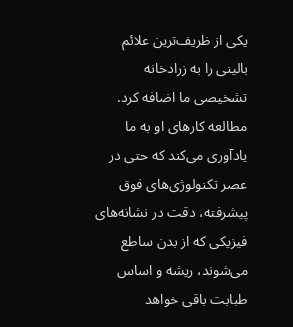یکی از ظریف‌ترین علائم بالینی را به زرادخانه تشخیصی ما اضافه کرد. مطالعه کارهای او به ما یادآوری می‌کند که حتی در عصر تکنولوژی‌های فوق پیشرفته، دقت در نشانه‌های فیزیکی که از بدن ساطع می‌شوند، ریشه و اساس طبابت باقی خواهد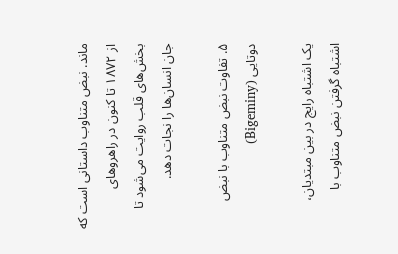ماند. نبض متناوب داستانی است که از ۱۸۷۲ تا کنون در راهروهای بخش‌های قلب روایت می‌شود تا جان انسان‌ها را نجات دهد.

۵. تفاوت نبض متناوب با نبض دوتایی (Bigeminy)

یک اشتباه رایج در بین مبتدیان، اشتباه گرفتن نبض متناوب با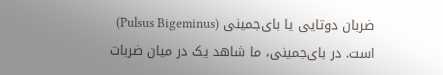ضربان دوتایی یا بای‌جمینی (Pulsus Bigeminus) است. در بای‌جمینی، ما شاهد یک در میان ضربات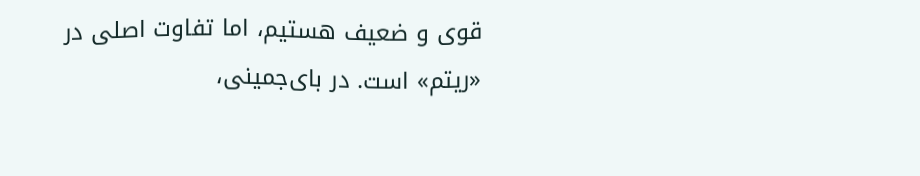قوی و ضعیف هستیم، اما تفاوت اصلی در «ریتم» است. در بای‌جمینی،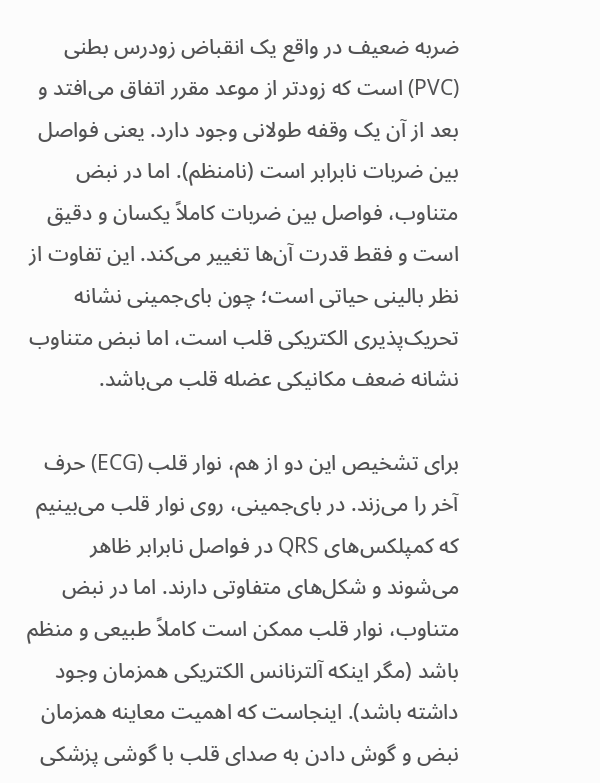ضربه ضعیف در واقع یک انقباض زودرس بطنی (PVC) است که زودتر از موعد مقرر اتفاق می‌افتد و بعد از آن یک وقفه طولانی وجود دارد. یعنی فواصل بین ضربات نابرابر است (نامنظم). اما در نبض متناوب، فواصل بین ضربات کاملاً یکسان و دقیق است و فقط قدرت آن‌ها تغییر می‌کند. این تفاوت از نظر بالینی حیاتی است؛ چون بای‌جمینی نشانه تحریک‌پذیری الکتریکی قلب است، اما نبض متناوب نشانه ضعف مکانیکی عضله قلب می‌باشد.

برای تشخیص این دو از هم، نوار قلب (ECG) حرف آخر را می‌زند. در بای‌جمینی، روی نوار قلب می‌بینیم که کمپلکس‌های QRS در فواصل نابرابر ظاهر می‌شوند و شکل‌های متفاوتی دارند. اما در نبض متناوب، نوار قلب ممکن است کاملاً طبیعی و منظم باشد (مگر اینکه آلترنانس الکتریکی همزمان وجود داشته باشد). اینجاست که اهمیت معاینه همزمان نبض و گوش دادن به صدای قلب با گوشی پزشکی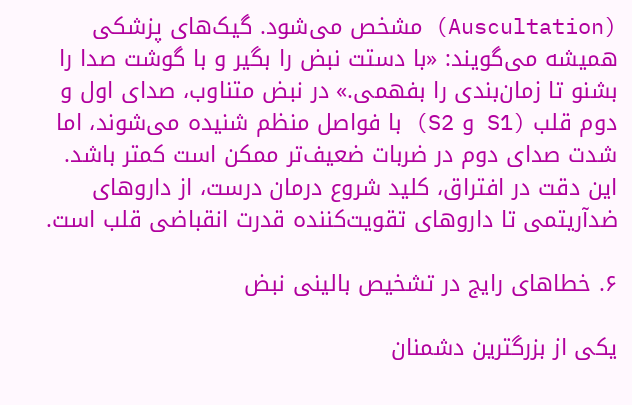(Auscultation) مشخص می‌شود. گیک‌های پزشکی همیشه می‌گویند: «با دستت نبض را بگیر و با گوشت صدا را بشنو تا زمان‌بندی را بفهمی.» در نبض متناوب، صدای اول و دوم قلب (S1 و S2) با فواصل منظم شنیده می‌شوند، اما شدت صدای دوم در ضربات ضعیف‌تر ممکن است کمتر باشد. این دقت در افتراق، کلید شروع درمان درست، از داروهای ضدآریتمی تا داروهای تقویت‌کننده قدرت انقباضی قلب است.

۶. خطاهای رایج در تشخیص بالینی نبض

یکی از بزرگترین دشمنان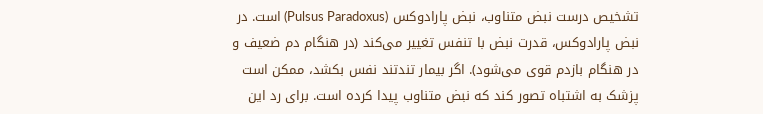تشخیص درست نبض متناوب، نبض پارادوکس (Pulsus Paradoxus) است. در نبض پارادوکس، قدرت نبض با تنفس تغییر می‌کند (در هنگام دم ضعیف و در هنگام بازدم قوی می‌شود). اگر بیمار تندتند نفس بکشد، ممکن است پزشک به اشتباه تصور کند که نبض متناوب پیدا کرده است. برای رد این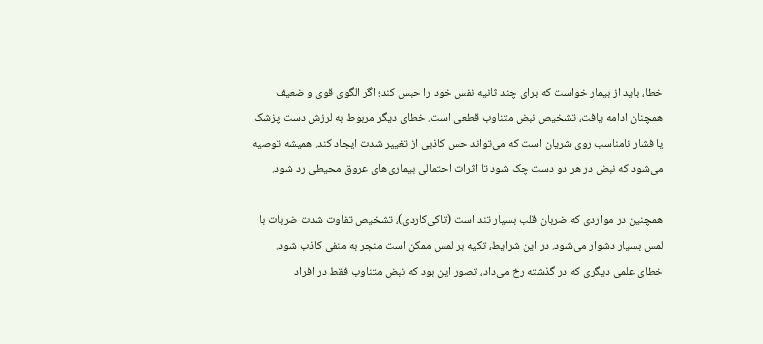خطا، باید از بیمار خواست که برای چند ثانیه نفس خود را حبس کند؛ اگر الگوی قوی و ضعیف همچنان ادامه یافت، تشخیص نبض متناوب قطعی است. خطای دیگر مربوط به لرزش دست پزشک یا فشار نامناسب روی شریان است که می‌تواند حس کاذبی از تغییر شدت ایجاد کند. همیشه توصیه می‌شود که نبض در هر دو دست چک شود تا اثرات احتمالی بیماری‌های عروق محیطی رد شود.

همچنین در مواردی که ضربان قلب بسیار تند است (تاکی‌کاردی)، تشخیص تفاوت شدت ضربات با لمس بسیار دشوار می‌شود. در این شرایط، تکیه بر لمس ممکن است منجر به منفی کاذب شود. خطای علمی دیگری که در گذشته رخ می‌داد، تصور این بود که نبض متناوب فقط در افراد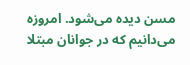مسن دیده می‌شود. امروزه می‌دانیم که در جوانان مبتلا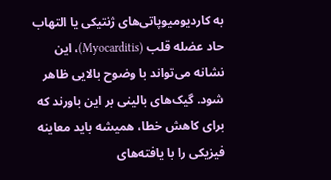به کاردیومیوپاتی‌های ژنتیکی یا التهاب حاد عضله قلب (Myocarditis)، این نشانه می‌تواند با وضوح بالایی ظاهر شود. گیک‌های بالینی بر این باورند که برای کاهش خطا، همیشه باید معاینه فیزیکی را با یافته‌های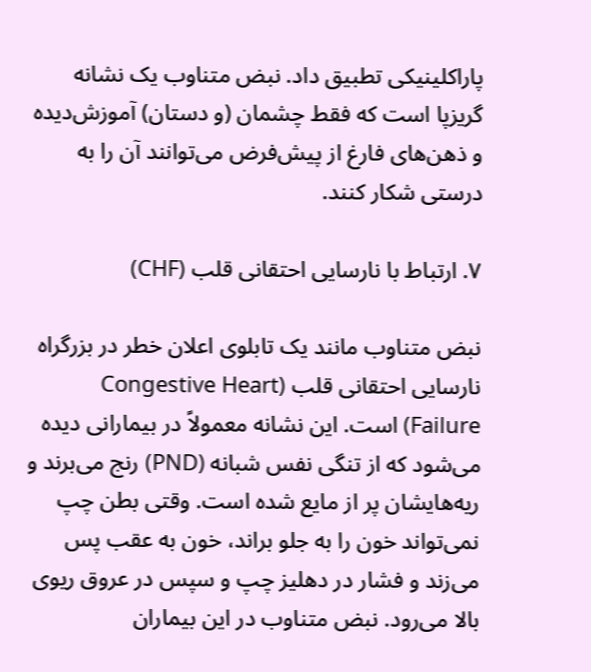پاراکلینیکی تطبیق داد. نبض متناوب یک نشانه گریزپا است که فقط چشمان (و دستان) آموزش‌دیده و ذهن‌های فارغ از پیش‌فرض می‌توانند آن را به درستی شکار کنند.

۷. ارتباط با نارسایی احتقانی قلب (CHF)

نبض متناوب مانند یک تابلوی اعلان خطر در بزرگراه نارسایی احتقانی قلب (Congestive Heart Failure) است. این نشانه معمولاً در بیمارانی دیده می‌شود که از تنگی نفس شبانه (PND) رنج می‌برند و ریه‌هایشان پر از مایع شده است. وقتی بطن چپ نمی‌تواند خون را به جلو براند، خون به عقب پس می‌زند و فشار در دهلیز چپ و سپس در عروق ریوی بالا می‌رود. نبض متناوب در این بیماران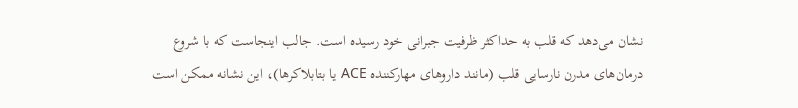نشان می‌دهد که قلب به حداکثر ظرفیت جبرانی خود رسیده است. جالب اینجاست که با شروع درمان‌های مدرن نارسایی قلب (مانند داروهای مهارکننده ACE یا بتابلاکرها)، این نشانه ممکن است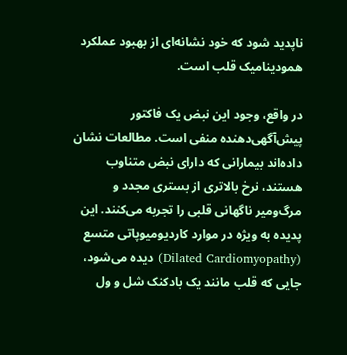ناپدید شود که خود نشانه‌ای از بهبود عملکرد همودینامیک قلب است.

در واقع، وجود این نبض یک فاکتور پیش‌آگهی‌دهنده منفی است. مطالعات نشان داده‌اند بیمارانی که دارای نبض متناوب هستند، نرخ بالاتری از بستری مجدد و مرگ‌ومیر ناگهانی قلبی را تجربه می‌کنند. این پدیده به ویژه در موارد کاردیومیوپاتی متسع (Dilated Cardiomyopathy) دیده می‌شود، جایی که قلب مانند یک بادکنک شل و ول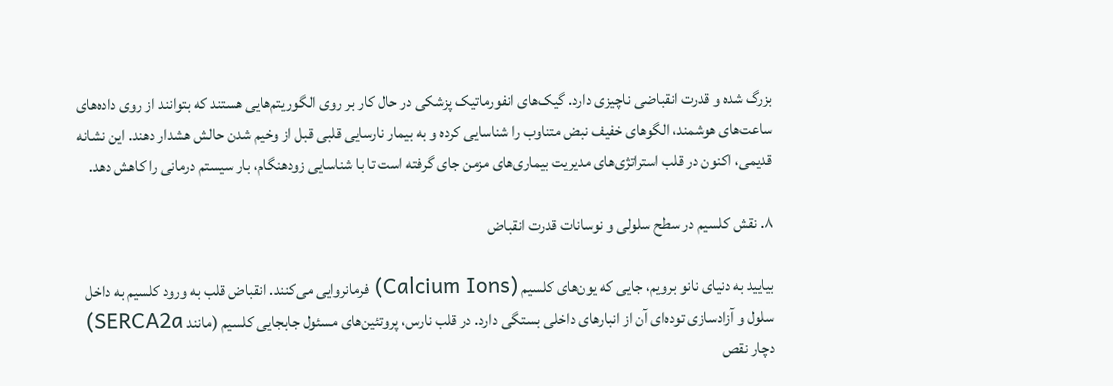بزرگ شده و قدرت انقباضی ناچیزی دارد. گیک‌های انفورماتیک پزشکی در حال کار بر روی الگوریتم‌هایی هستند که بتوانند از روی داده‌های ساعت‌های هوشمند، الگوهای خفیف نبض متناوب را شناسایی کرده و به بیمار نارسایی قلبی قبل از وخیم شدن حالش هشدار دهند. این نشانه قدیمی، اکنون در قلب استراتژی‌های مدیریت بیماری‌های مزمن جای گرفته است تا با شناسایی زودهنگام، بار سیستم درمانی را کاهش دهد.

۸. نقش کلسیم در سطح سلولی و نوسانات قدرت انقباض

بیایید به دنیای نانو برویم، جایی که یون‌های کلسیم (Calcium Ions) فرمانروایی می‌کنند. انقباض قلب به ورود کلسیم به داخل سلول و آزادسازی توده‌ای آن از انبارهای داخلی بستگی دارد. در قلب نارس، پروتئین‌های مسئول جابجایی کلسیم (مانند SERCA2a) دچار نقص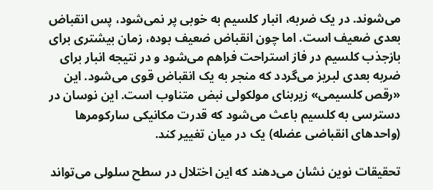می‌شوند. در یک ضربه، انبار کلسیم به خوبی پر نمی‌شود، پس انقباض بعدی ضعیف است. اما چون انقباض ضعیف بوده، زمان بیشتری برای بازجذب کلسیم در فاز استراحت فراهم می‌شود و در نتیجه انبار برای ضربه بعدی لبریز می‌گردد که منجر به یک انقباض قوی می‌شود. این «رقص کلسیمی» زیربنای مولکولی نبض متناوب است. این نوسان در دسترسی به کلسیم باعث می‌شود که قدرت مکانیکی سارکومرها (واحدهای انقباضی عضله) یک در میان تغییر کند.

تحقیقات نوین نشان می‌دهند که این اختلال در سطح سلولی می‌تواند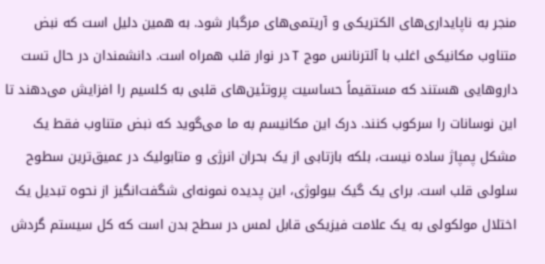منجر به ناپایداری‌های الکتریکی و آریتمی‌های مرگبار شود. به همین دلیل است که نبض متناوب مکانیکی اغلب با آلترنانس موج T در نوار قلب همراه است. دانشمندان در حال تست داروهایی هستند که مستقیماً حساسیت پروتئین‌های قلبی به کلسیم را افزایش می‌دهند تا این نوسانات را سرکوب کنند. درک این مکانیسم به ما می‌گوید که نبض متناوب فقط یک مشکل پمپاژ ساده نیست، بلکه بازتابی از یک بحران انرژی و متابولیک در عمیق‌ترین سطوح سلولی قلب است. برای یک گیک بیولوژی، این پدیده نمونه‌ای شگفت‌انگیز از نحوه تبدیل یک اختلال مولکولی به یک علامت فیزیکی قابل لمس در سطح بدن است که کل سیستم گردش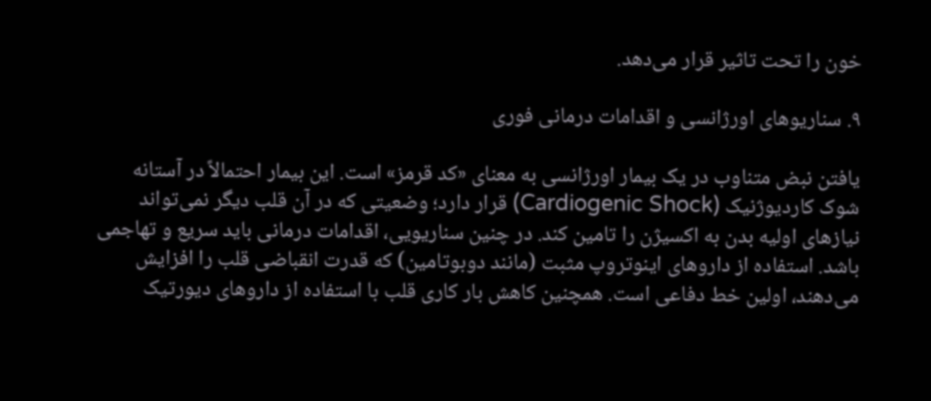خون را تحت تاثیر قرار می‌دهد.

۹. سناریوهای اورژانسی و اقدامات درمانی فوری

یافتن نبض متناوب در یک بیمار اورژانسی به معنای «کد قرمز» است. این بیمار احتمالاً در آستانه شوک کاردیوژنیک (Cardiogenic Shock) قرار دارد؛ وضعیتی که در آن قلب دیگر نمی‌تواند نیازهای اولیه بدن به اکسیژن را تامین کند. در چنین سناریویی، اقدامات درمانی باید سریع و تهاجمی باشد. استفاده از داروهای اینوتروپ مثبت (مانند دوبوتامین) که قدرت انقباضی قلب را افزایش می‌دهند، اولین خط دفاعی است. همچنین کاهش بار کاری قلب با استفاده از داروهای دیورتیک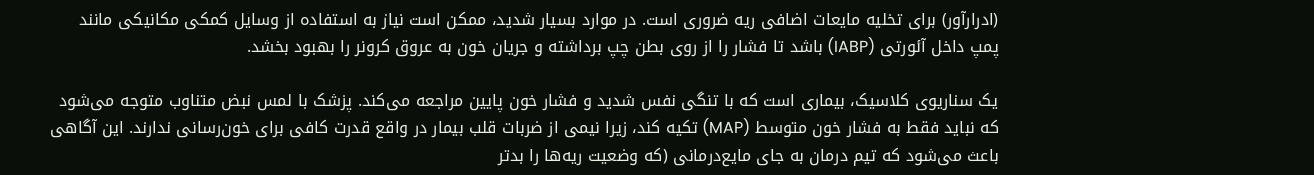(ادرارآور) برای تخلیه مایعات اضافی ریه ضروری است. در موارد بسیار شدید، ممکن است نیاز به استفاده از وسایل کمکی مکانیکی مانند پمپ داخل آئورتی (IABP) باشد تا فشار را از روی بطن چپ برداشته و جریان خون به عروق کرونر را بهبود بخشد.

یک سناریوی کلاسیک، بیماری است که با تنگی نفس شدید و فشار خون پایین مراجعه می‌کند. پزشک با لمس نبض متناوب متوجه می‌شود که نباید فقط به فشار خون متوسط (MAP) تکیه کند، زیرا نیمی از ضربات قلب بیمار در واقع قدرت کافی برای خون‌رسانی ندارند. این آگاهی باعث می‌شود که تیم درمان به جای مایع‌درمانی (که وضعیت ریه‌ها را بدتر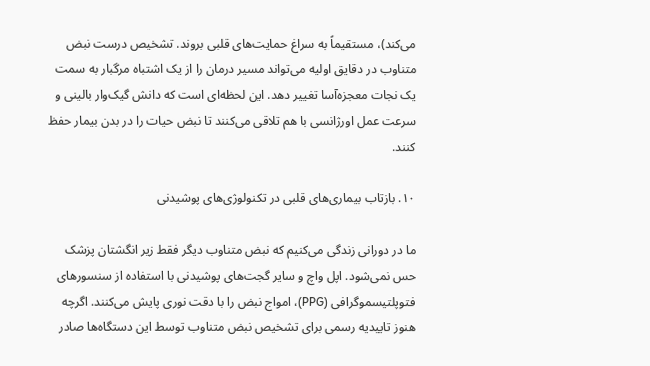می‌کند)، مستقیماً به سراغ حمایت‌های قلبی بروند. تشخیص درست نبض متناوب در دقایق اولیه می‌تواند مسیر درمان را از یک اشتباه مرگبار به سمت یک نجات معجزه‌آسا تغییر دهد. این لحظه‌ای است که دانش گیک‌وار بالینی و سرعت عمل اورژانسی با هم تلاقی می‌کنند تا نبض حیات را در بدن بیمار حفظ کنند.

۱۰. بازتاب بیماری‌های قلبی در تکنولوژی‌های پوشیدنی

ما در دورانی زندگی می‌کنیم که نبض متناوب دیگر فقط زیر انگشتان پزشک حس نمی‌شود. اپل واچ و سایر گجت‌های پوشیدنی با استفاده از سنسورهای فتوپلتیسموگرافی (PPG)، امواج نبض را با دقت نوری پایش می‌کنند. اگرچه هنوز تاییدیه رسمی برای تشخیص نبض متناوب توسط این دستگاه‌ها صادر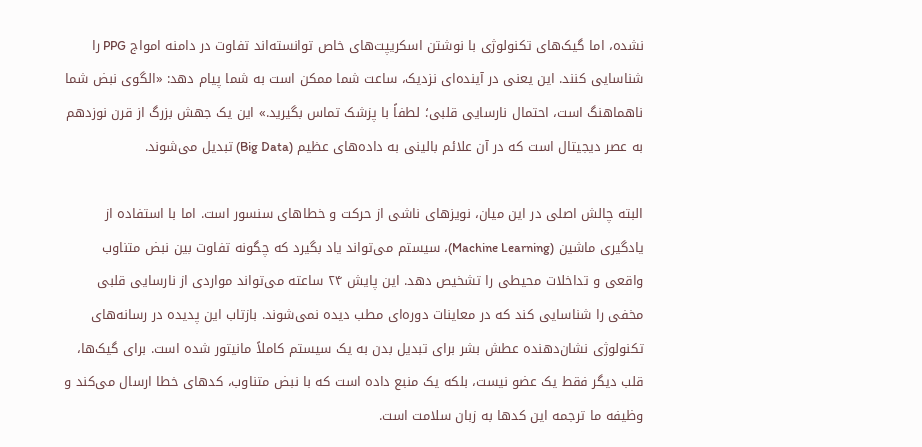نشده، اما گیک‌های تکنولوژی با نوشتن اسکریپت‌های خاص توانسته‌اند تفاوت در دامنه امواج PPG را شناسایی کنند. این یعنی در آینده‌ای نزدیک، ساعت شما ممکن است به شما پیام دهد: «الگوی نبض شما ناهماهنگ است، احتمال نارسایی قلبی؛ لطفاً با پزشک تماس بگیرید.» این یک جهش بزرگ از قرن نوزدهم به عصر دیجیتال است که در آن علائم بالینی به داده‌های عظیم (Big Data) تبدیل می‌شوند.

البته چالش اصلی در این میان، نویزهای ناشی از حرکت و خطاهای سنسور است. اما با استفاده از یادگیری ماشین (Machine Learning)، سیستم می‌تواند یاد بگیرد که چگونه تفاوت بین نبض متناوب واقعی و تداخلات محیطی را تشخیص دهد. این پایش ۲۴ ساعته می‌تواند مواردی از نارسایی قلبی مخفی را شناسایی کند که در معاینات دوره‌ای مطب دیده نمی‌شوند. بازتاب این پدیده در رسانه‌های تکنولوژی نشان‌دهنده عطش بشر برای تبدیل بدن به یک سیستم کاملاً مانیتور شده است. برای گیک‌ها، قلب دیگر فقط یک عضو نیست، بلکه یک منبع داده است که با نبض متناوب، کدهای خطا ارسال می‌کند و وظیفه ما ترجمه این کدها به زبان سلامت است.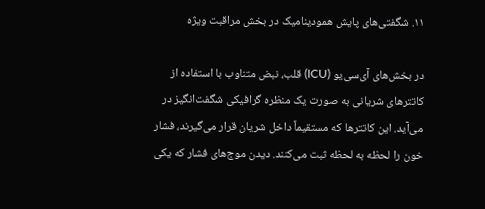۱۱. شگفتی‌های پایش همودینامیک در بخش مراقبت ویژه

در بخش‌های آی‌سی‌یو (ICU) قلب، نبض متناوب با استفاده از کاتترهای شریانی به صورت یک منظره گرافیکی شگفت‌انگیز در می‌آید. این کاتترها که مستقیماً داخل شریان قرار می‌گیرند، فشار خون را لحظه به لحظه ثبت می‌کنند. دیدن موج‌های فشار که یکی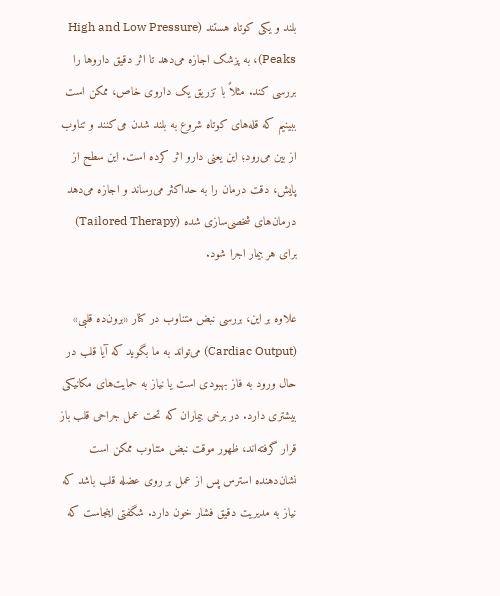بلند و یکی کوتاه هستند (High and Low Pressure Peaks)، به پزشک اجازه می‌دهد تا اثر دقیق داروها را بررسی کند. مثلاً با تزریق یک داروی خاص، ممکن است ببینیم که قله‌های کوتاه شروع به بلند شدن می‌کنند و تناوب از بین می‌رود؛ این یعنی دارو اثر کرده است. این سطح از پایش، دقت درمان را به حداکثر می‌رساند و اجازه می‌دهد درمان‌های شخصی‌سازی شده (Tailored Therapy) برای هر بیمار اجرا شود.

علاوه بر این، بررسی نبض متناوب در کنار «برون‌ده قلبی» (Cardiac Output) می‌تواند به ما بگوید که آیا قلب در حال ورود به فاز بهبودی است یا نیاز به حمایت‌های مکانیکی بیشتری دارد. در برخی بیماران که تحت عمل جراحی قلب باز قرار گرفته‌اند، ظهور موقت نبض متناوب ممکن است نشان‌دهنده استرس پس از عمل بر روی عضله قلب باشد که نیاز به مدیریت دقیق فشار خون دارد. شگفتی اینجاست که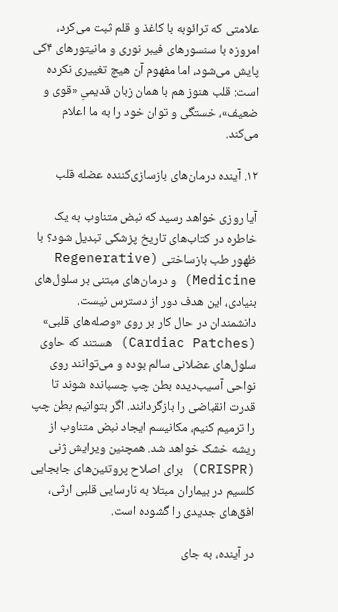علامتی که ترائوبه با کاغذ و قلم ثبت می‌کرد، امروزه با سنسورهای فیبر نوری و مانیتورهای ۴کی پایش می‌شود، اما مفهوم آن هیچ تغییری نکرده است: قلب هنوز هم با همان زبان قدیمیِ «قوی و ضعیف»، خستگی و توان خود را به ما اعلام می‌کند.

۱۲. آینده درمان‌های بازسازی‌کننده عضله قلب

آیا روزی خواهد رسید که نبض متناوب به یک خاطره در کتاب‌های تاریخ پزشکی تبدیل شود؟ با ظهور طب بازساختی (Regenerative Medicine) و درمان‌های مبتنی بر سلول‌های بنیادی، این هدف دور از دسترس نیست. دانشمندان در حال کار بر روی «وصله‌های قلبی» (Cardiac Patches) هستند که حاوی سلول‌های عضلانی سالم بوده و می‌توانند روی نواحی آسیب‌دیده بطن چپ چسبانده شوند تا قدرت انقباضی را بازگردانند. اگر بتوانیم بطن چپ را ترمیم کنیم، مکانیسم ایجاد نبض متناوب از ریشه خشک خواهد شد. همچنین ویرایش ژنی (CRISPR) برای اصلاح پروتئین‌های جابجایی کلسیم در بیماران مبتلا به نارسایی قلبی ارثی، افق‌های جدیدی را گشوده است.

در آینده، به جای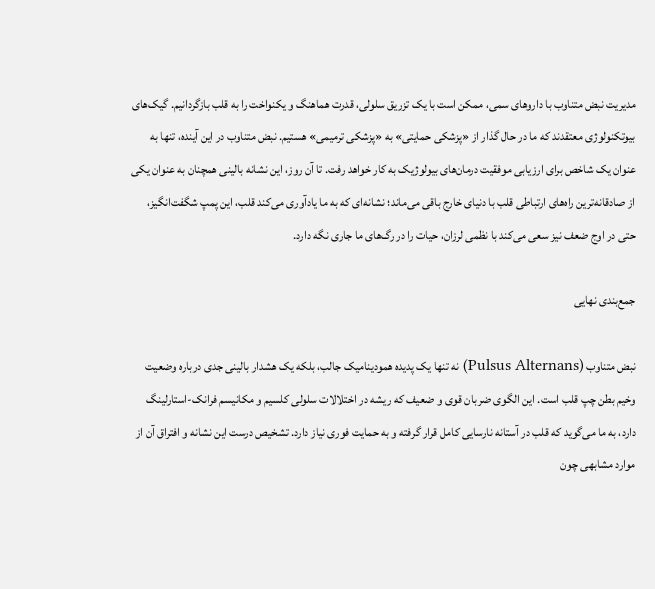مدیریت نبض متناوب با داروهای سمی، ممکن است با یک تزریق سلولی، قدرت هماهنگ و یکنواخت را به قلب بازگردانیم. گیک‌های بیوتکنولوژی معتقدند که ما در حال گذار از «پزشکی حمایتی» به «پزشکی ترمیمی» هستیم. نبض متناوب در این آینده، تنها به عنوان یک شاخص برای ارزیابی موفقیت درمان‌های بیولوژیک به کار خواهد رفت. تا آن روز، این نشانه بالینی همچنان به عنوان یکی از صادقانه‌ترین راه‌های ارتباطی قلب با دنیای خارج باقی می‌ماند؛ نشانه‌ای که به ما یادآوری می‌کند قلب، این پمپ شگفت‌انگیز، حتی در اوج ضعف نیز سعی می‌کند با نظمی لرزان، حیات را در رگ‌های ما جاری نگه دارد.

جمع‌بندی نهایی

نبض متناوب (Pulsus Alternans) نه تنها یک پدیده همودینامیک جالب، بلکه یک هشدار بالینی جدی درباره وضعیت وخیم بطن چپ قلب است. این الگوی ضربان قوی و ضعیف که ریشه در اختلالات سلولی کلسیم و مکانیسم فرانک-استارلینگ دارد، به ما می‌گوید که قلب در آستانه نارسایی کامل قرار گرفته و به حمایت فوری نیاز دارد. تشخیص درست این نشانه و افتراق آن از موارد مشابهی چون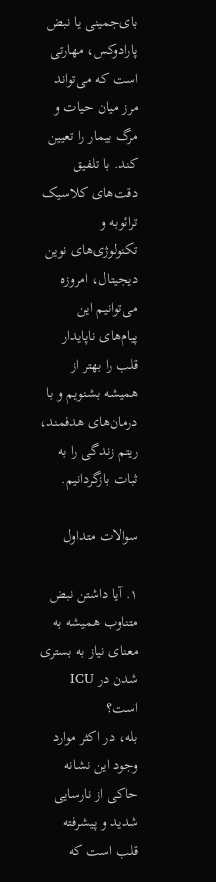بای‌جمینی یا نبض پارادوکس، مهارتی است که می‌تواند مرز میان حیات و مرگ بیمار را تعیین کند. با تلفیق دقت‌های کلاسیک ترائوبه و تکنولوژی‌های نوین دیجیتال، امروزه می‌توانیم این پیام‌های ناپایدار قلب را بهتر از همیشه بشنویم و با درمان‌های هدفمند، ریتم زندگی را به ثبات بازگردانیم.

سوالات متداول

۱. آیا داشتن نبض متناوب همیشه به معنای نیاز به بستری شدن در ICU است؟
بله، در اکثر موارد وجود این نشانه حاکی از نارسایی شدید و پیشرفته قلب است که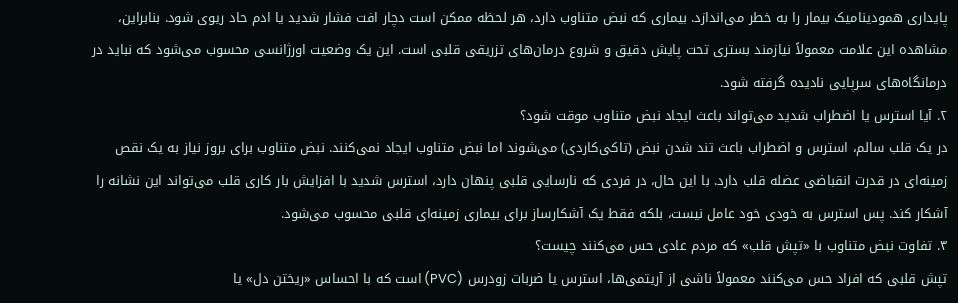پایداری همودینامیک بیمار را به خطر می‌اندازد. بیماری که نبض متناوب دارد، هر لحظه ممکن است دچار افت فشار شدید یا ادم حاد ریوی شود. بنابراین، مشاهده این علامت معمولاً نیازمند بستری تحت پایش دقیق و شروع درمان‌های تزریقی قلبی است. این یک وضعیت اورژانسی محسوب می‌شود که نباید در درمانگاه‌های سرپایی نادیده گرفته شود.
۲. آیا استرس یا اضطراب شدید می‌تواند باعث ایجاد نبض متناوب موقت شود؟
در یک قلب سالم، استرس و اضطراب باعث تند شدن نبض (تاکی‌کاردی) می‌شوند اما نبض متناوب ایجاد نمی‌کنند. نبض متناوب برای بروز نیاز به یک نقص زمینه‌ای در قدرت انقباضی عضله قلب دارد. با این حال، در فردی که نارسایی قلبی پنهان دارد، استرس شدید با افزایش بار کاری قلب می‌تواند این نشانه را آشکار کند. پس استرس به خودی خود عامل نیست، بلکه فقط یک آشکارساز برای بیماری زمینه‌ای قلبی محسوب می‌شود.
۳. تفاوت نبض متناوب با «تپش قلب» که مردم عادی حس می‌کنند چیست؟
تپش قلبی که افراد حس می‌کنند معمولاً ناشی از آریتمی‌ها، استرس یا ضربات زودرس (PVC) است که با احساس «ریختن دل» یا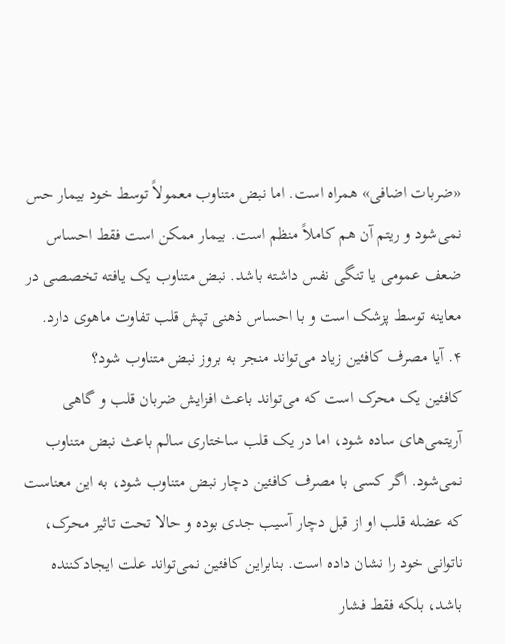«ضربات اضافی» همراه است. اما نبض متناوب معمولاً توسط خود بیمار حس نمی‌شود و ریتم آن هم کاملاً منظم است. بیمار ممکن است فقط احساس ضعف عمومی یا تنگی نفس داشته باشد. نبض متناوب یک یافته تخصصی در معاینه توسط پزشک است و با احساس ذهنی تپش قلب تفاوت ماهوی دارد.
۴. آیا مصرف کافئین زیاد می‌تواند منجر به بروز نبض متناوب شود؟
کافئین یک محرک است که می‌تواند باعث افزایش ضربان قلب و گاهی آریتمی‌های ساده شود، اما در یک قلب ساختاری سالم باعث نبض متناوب نمی‌شود. اگر کسی با مصرف کافئین دچار نبض متناوب شود، به این معناست که عضله قلب او از قبل دچار آسیب جدی بوده و حالا تحت تاثیر محرک، ناتوانی خود را نشان داده است. بنابراین کافئین نمی‌تواند علت ایجادکننده باشد، بلکه فقط فشار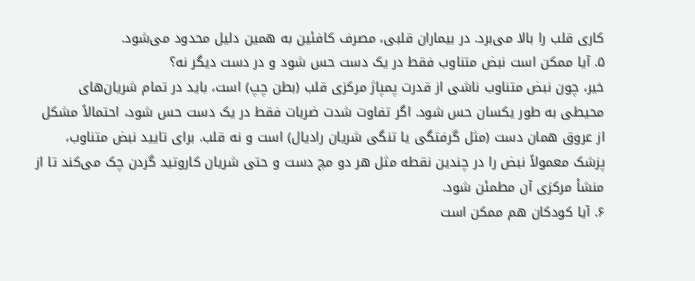کاری قلب را بالا می‌برد. در بیماران قلبی، مصرف کافئین به همین دلیل محدود می‌شود.
۵. آیا ممکن است نبض متناوب فقط در یک دست حس شود و در دست دیگر نه؟
خیر، چون نبض متناوب ناشی از قدرت پمپاژ مرکزی قلب (بطن چپ) است، باید در تمام شریان‌های محیطی به طور یکسان حس شود. اگر تفاوت شدت ضربات فقط در یک دست حس شود، احتمالاً مشکل از عروق همان دست (مثل گرفتگی یا تنگی شریان رادیال) است و نه قلب. برای تایید نبض متناوب، پزشک معمولاً نبض را در چندین نقطه مثل هر دو مچ دست و حتی شریان کاروتید گردن چک می‌کند تا از منشأ مرکزی آن مطمئن شود.
۶. آیا کودکان هم ممکن است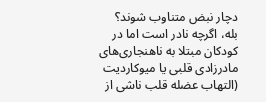دچار نبض متناوب شوند؟
بله، اگرچه نادر است اما در کودکان مبتلا به ناهنجاری‌های مادرزادی قلبی یا میوکاردیت (التهاب عضله قلب ناشی از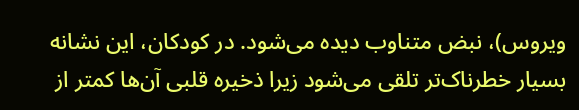ویروس)، نبض متناوب دیده می‌شود. در کودکان، این نشانه بسیار خطرناک‌تر تلقی می‌شود زیرا ذخیره قلبی آن‌ها کمتر از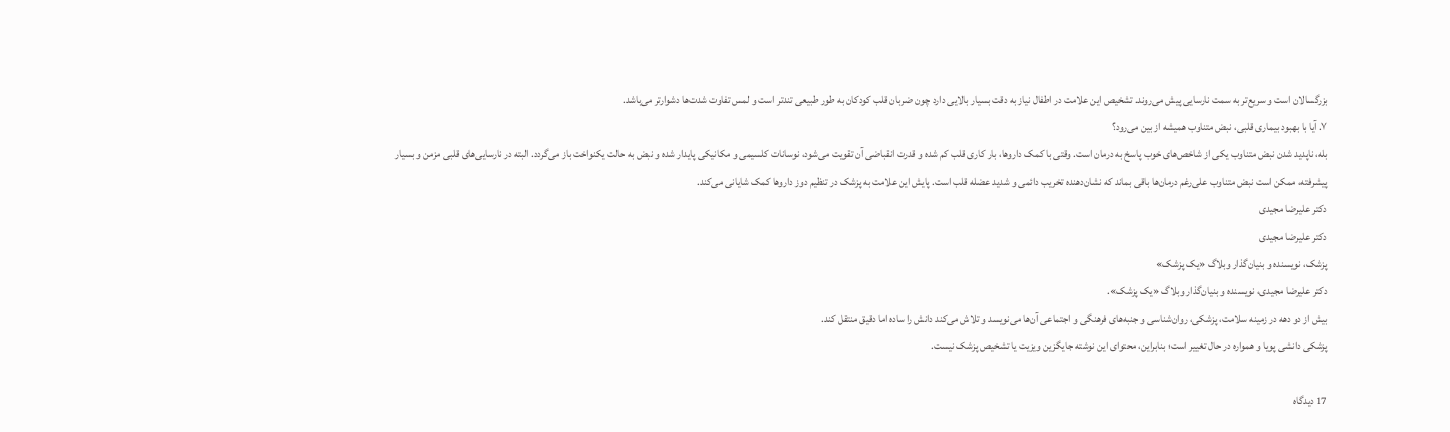بزرگسالان است و سریع‌تر به سمت نارسایی پیش می‌روند. تشخیص این علامت در اطفال نیاز به دقت بسیار بالایی دارد چون ضربان قلب کودکان به طور طبیعی تندتر است و لمس تفاوت شدت‌ها دشوارتر می‌باشد.
۷. آیا با بهبود بیماری قلبی، نبض متناوب همیشه از بین می‌رود؟
بله، ناپدید شدن نبض متناوب یکی از شاخص‌های خوب پاسخ به درمان است. وقتی با کمک داروها، بار کاری قلب کم شده و قدرت انقباضی آن تقویت می‌شود، نوسانات کلسیمی و مکانیکی پایدار شده و نبض به حالت یکنواخت باز می‌گردد. البته در نارسایی‌های قلبی مزمن و بسیار پیشرفته، ممکن است نبض متناوب علی‌رغم درمان‌ها باقی بماند که نشان‌دهنده تخریب دائمی و شدید عضله قلب است. پایش این علامت به پزشک در تنظیم دوز داروها کمک شایانی می‌کند.
دکتر علیرضا مجیدی
دکتر علیرضا مجیدی
پزشک، نویسنده و بنیان‌گذار وبلاگ «یک پزشک»
دکتر علیرضا مجیدی، نویسنده و بنیان‌گذار وبلاگ «یک پزشک».
بیش از دو دهه در زمینه سلامت، پزشکی، روان‌شناسی و جنبه‌های فرهنگی و اجتماعی آن‌ها می‌نویسد و تلاش می‌کند دانش را ساده اما دقیق منتقل کند.
پزشکی دانشی پویا و همواره در حال تغییر است؛ بنابراین، محتوای این نوشته جایگزین ویزیت یا تشخیص پزشک نیست.

17 دیدگاه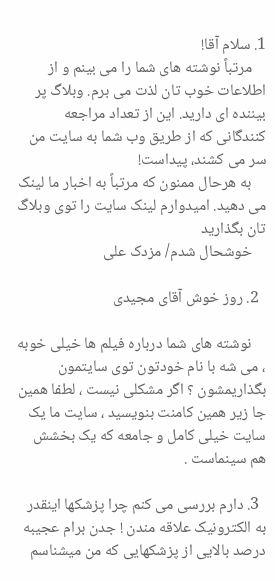1. سلام آقا!
    مرتباً نوشته های شما را می بینم و از اطلاعات خوب تان لذت می برم. وبلاگ پر بیننده ای دارید. این از تعداد مراجعه کنندگانی که از طریق وب شما به سایت من سر می کشند، پیداست!
    به هرحال ممنون که مرتباً به اخبار ما لینک می دهید. امیدوارم لینک سایت را توی وبلاگ تان بگذارید
    خوشحال شدم/ مزدک علی

  2. روز خوش آقای مجیدی

    نوشته های شما درباره فیلم ها خیلی خوبه ، می شه با نام خودتون توی سایتمون بگذاریمشون ؟ اگر مشکلی نیست ، لطفا همین جا زیر همین کامنت بنویسید ، سایت ما یک سایت خیلی کامل و جامعه که یک بخشش هم سینماست .

  3. دارم بررسی می کنم چرا پزشکها اینقدر به الکترونیک علاقه مندن ! جدن برام عجیبه درصد بالایی از پزشکهایی که من میشناسم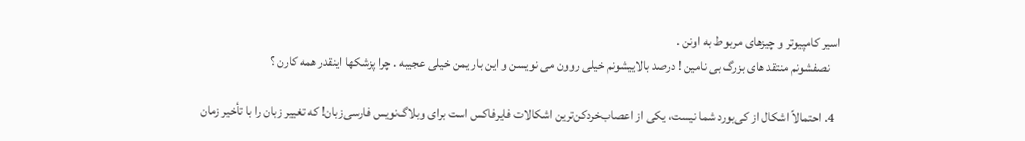اسیر کامپیوتر و چیزهای مربوط به اونن .
    نصفشونم منتقد های بزرگ بی نامین ! درصد بالاییشونم خیلی روون می نویسن و این بار یمن خیلی عجیبه . چرا پزشکها اینقدر همه کارن ؟

  4. احتمالاً اشکال از کی‌بورد شما نیست، یکی از اعصاب‌خردکن‌ترین اشکالات فایرفاکس است برای وبلاگ‌نویس فارسی‌زبان! که تغییر زبان را با تأخیر زمان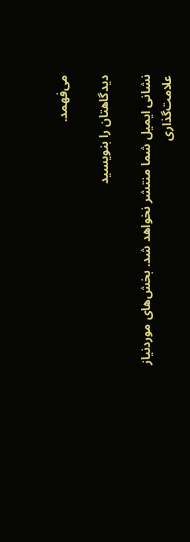می‌فهمد.

دیدگاهتان را بنویسید

نشانی ایمیل شما منتشر نخواهد شد. بخش‌های موردنیاز علامت‌گذاری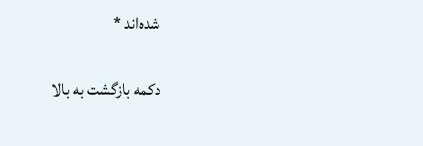شده‌اند *

دکمه بازگشت به بالا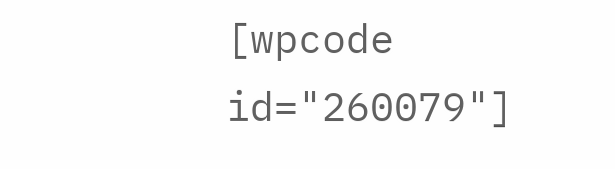[wpcode id="260079"]